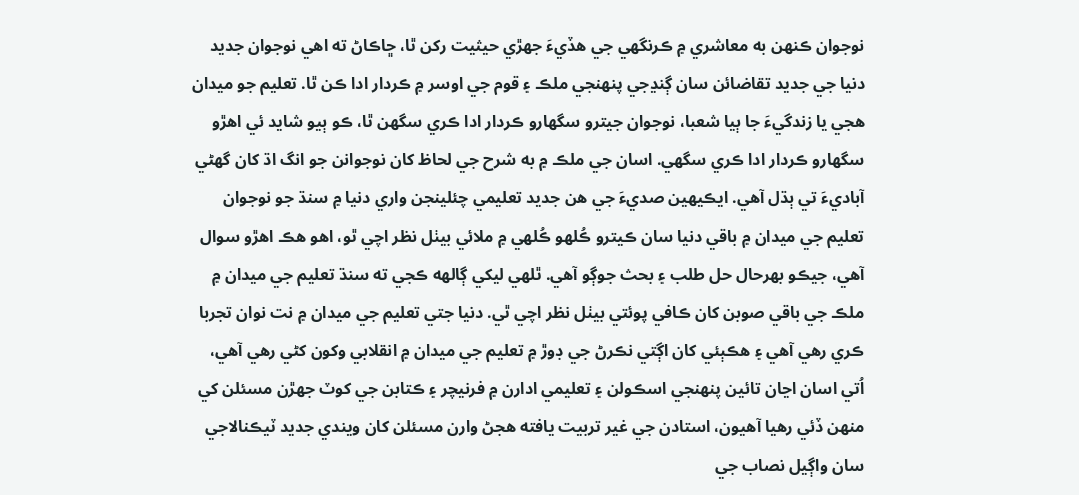نوجوان ڪنهن به معاشري ۾ ڪرنگهي جي هڏيءَ جهڙي حيثيت رکن ٿا، ڇاڪاڻ ته اهي نوجوان جديد دنيا جي جديد تقاضائن سان ڳنڍجي پنهنجي ملڪ ۽ قوم جي اوسر ۾ ڪردار ادا ڪن ٿا. تعليم جو ميدان هجي يا زندگيءَ جا ٻيا شعبا، نوجوان جيترو سگهارو ڪردار ادا ڪري سگهن ٿا، ڪو ٻيو شايد ئي اهڙو سگهارو ڪردار ادا ڪري سگهي. اسان جي ملڪ ۾ به شرح جي لحاظ کان نوجوانن جو انگ اڌ کان گهڻي آباديءَ تي ٻڌل آهي. ايڪيهين صديءَ جي هن جديد تعليمي چئلينجن واري دنيا ۾ سنڌ جو نوجوان تعليم جي ميدان ۾ باقي دنيا سان ڪيترو ڪُلهو ڪُلهي ۾ ملائي بيٺل نظر اچي ٿو، اهو هڪ اهڙو سوال آهي، جيڪو بهرحال حل طلب ۽ بحث جوڳو آهي. ٿلهي ليکي ڳالهه ڪجي ته سنڌ تعليم جي ميدان ۾ ملڪ جي باقي صوبن کان ڪافي پوئتي بيٺل نظر اچي ٿي. دنيا جتي تعليم جي ميدان ۾ نت نوان تجربا ڪري رهي آهي ۽ هڪٻئي کان اڳتي نڪرڻ جي ڊوڙ ۾ تعليم جي ميدان ۾ انقلابي وکون کڻي رهي آهي، اُتي اسان اڃان تائين پنهنجي اسڪولن ۽ تعليمي ادارن ۾ فرنيچر ۽ ڪتابن جي کوٽ جهڙن مسئلن کي منهن ڏئي رهيا آهيون، استادن جي غير تربيت يافته هجڻ وارن مسئلن کان ويندي جديد ٽيڪنالاجي سان واڳيل نصاب جي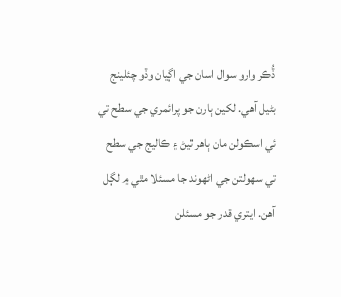ڏُڪر وارو سوال اسان جي اڳيان وڏو چئلينج بڻيل آهي. لکين ٻارن جو پرائمري جي سطح تي ئي اسڪولن مان ٻاهر ٿيڻ ۽ ڪاليج جي سطح تي سهولتن جي اڻهوند جا مسئلا مٿي ۾ لڳل آهن. ايتري قدر جو مسئلن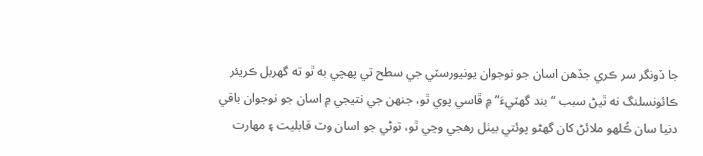جا ڏونگر سر ڪري جڏهن اسان جو نوجوان يونيورسٽي جي سطح تي پهچي به ٿو ته گهربل ڪريئر ڪائونسلنگ نه ٿيڻ سبب “بند گهٽيءَ” ۾ ڦاسي پوي ٿو، جنهن جي نتيجي ۾ اسان جو نوجوان باقي دنيا سان ڪُلهو ملائڻ کان گهڻو پوئتي بيٺل رهجي وڃي ٿو، توڻي جو اسان وٽ قابليت ۽ مهارت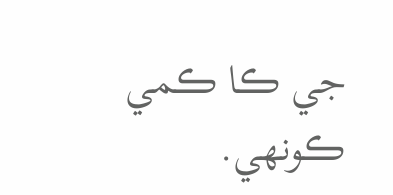جي ڪا ڪمي ڪونهي.